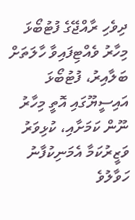ދިވެހި ރާއްޖޭގެ ފުޓުބޯޅަ މިހާރު ވެއްޓިފައިވާ ހާލަތަށް ބަލާއިރު، ފުޓުބޯޅަ އައިސީޔޫގައި އޮތީ މިހާރު ނޫން ކަމަށާއި، ކުޅިވަރު ވަޒީރުކަމާ އެމަނިކުފާނު ހަވާލުވެ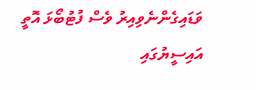ވަޑައިގެންނެވިއިރު ވެސް ފުޓުބޯޅަ އޮތީ އައިސީޔުގައި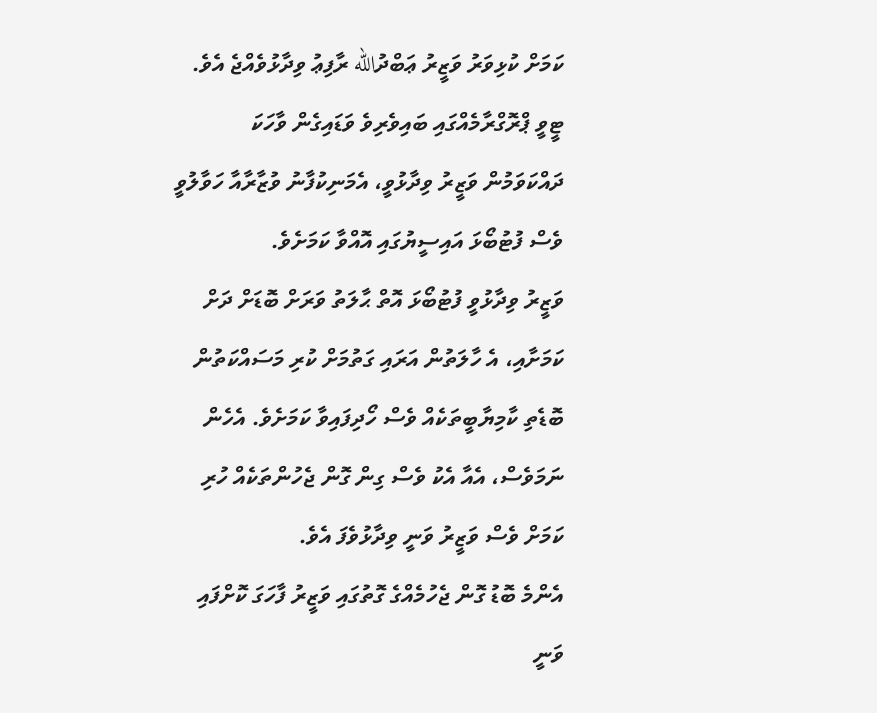ކަމަށް ކުޅިވަރު ވަޒީރު ޢަބްދުالله ރާފިޢު ވިދާޅުވެއްޖެ އެވެ.
ޓީވީ ޕްރޮގްރާމެއްގައި ބައިވެރިވެ ވަޑައިގެން ވާހަކަ ދައްކަވަމުން ވަޒީރު ވިދާޅުވީ، އެމަނިކުފާނު ވުޒާރާއާ ހަވާލުވީ ވެސް ފުޓުބޯޅަ އައިސީޔުގައި އޮއްވާ ކަމަށެވެ.
ވަޒީރު ވިދާޅުވީ ފުޓުބޯޅަ އޮތް ޙާލަތު ވަރަށް ބޮޑަށް ދަށް ކަމަށާއި، އެ ހާލަތުން އަރައި ގަތުމަށް ކުރި މަސައްކަތުން ބޮޑެތި ކާމިޔާބީތަކެއް ވެސް ހޯދިފައިވާ ކަމަށެވެ. އެހެން ނަމަވެސް، އެއާ އެކު ވެސް ގިން ގޮން ޖެހުންތަކެއް ހުރި ކަމަށް ވެސް ވަޒީރު ވަނީ ވިދާޅުވެފަ އެވެ.
އެންމެ ބޮޑު ގޮން ޖެހުމެއްގެ ގޮތުގައި ވަޒީރު ފާހަގަ ކޮށްފައި ވަނީ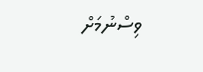ވިސްނުމަށް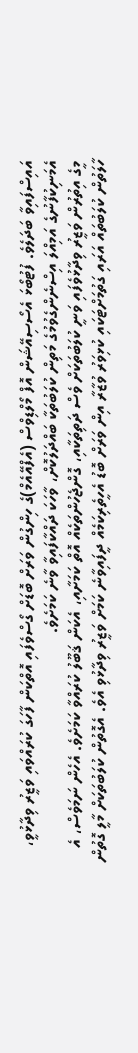އައިސްފައިވާ ބަދަލެވެ. ފުޓުބޯޅަ އެސޯސިއޭޝަން އޮފް މޯލްޑިވްސް (އެފްއޭއެމް)ގެ ހިންގުން ވަރަށް ބޮޑަށް ގޯސްވެފައި އޮތްކަން ފާހަގަ ކުރައްވައި ވަޒީރު ވިދާޅުވީ، އެމަނިކުފާނުގެ އަމިއްލަ އިސްނެންގެވުމުގެ މަތިން ކުލަބުތަކާ ބައްދަލުކޮށް، ވާހަކަ ދައްކާފައިވާ ވާނެ ކަމަށެވެ.
މީގެ އިތުރުން ވަޒީރު ވިދާޅުވެފައި ވަނީ ކުލަބުތަކަށް ވެސް ދަތިތަކާއި، ގޮންޖެހުންތަކެއް އޮތް ކަމަށާއި، އެކަން ޤަބޫލު ކުރައްވާ ކަމަށެވެ. އެހެން ނަމަވެސް، އެ ހާލަތުން ކުލަބުތައް އަރައި ގަތުމަށްޓަކައި ކުޅިވަރު ވުޒާރާ އިން ވަރަށް ބޮޑު އެހީތެރިކަމެއް ދީފައިވާނެ ކަމަށް ވަޒީރު ވިދާޅުވި އެވެ. އެގޮތުން ކުލަބުތަކަށް މާލީ ގޮތުން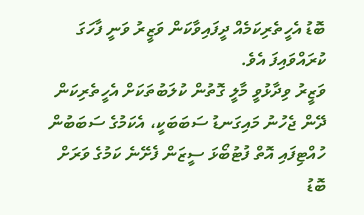ބޮޑު އެހީތެރިކަމެއް ދީފައިވާކަން ވަޒީރު ވަނީ ފާހަގަ ކުރައްވައިފަ އެވެ.
ވަޒީރު ވިދާޅުވީ މާލީ ގޮތުން ކުލަބުތަކަށް އެހީތެރިކަން ދޭން ޖެހުނު މައިގަނޑު ސަބަބަކީ، އެކަމުގެ ސަބަބުން ހުއްޓިފައި އޮތް ފުޓުބޯޅަ ސީޒަން ފެށޭނެ ކަމުގެ ވަރަށް ބޮޑު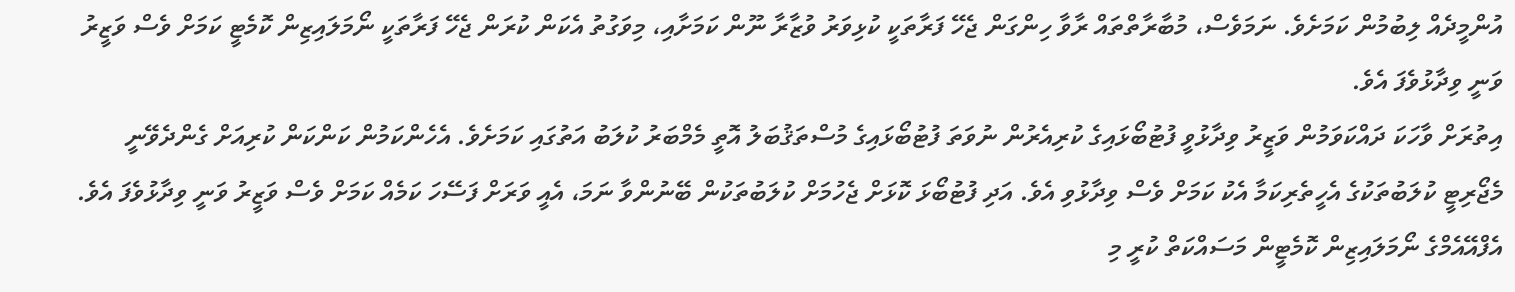އުންމީދެއް ލިބުމުން ކަމަށެވެ. ނަމަވެސް، މުބާރާތްތައް ރާވާ ހިންގަން ޖެހޭ ފަރާތަކީ ކުޅިވަރު ވުޒާރާ ނޫން ކަމަށާއި، މިވަގުތު އެކަން ކުރަން ޖެހޭ ފަރާތަކީ ނޯމަލައިޒިން ކޮމެޓީ ކަމަށް ވެސް ވަޒީރު ވަނީ ވިދާޅުވެފަ އެވެ.
އިތުރަށް ވާހަކަ ދައްކަވަމުން ވަޒީރު ވިދާޅުވީ ފުޓުބޯޅައިގެ ކުރިއެރުން ނުވަތަ ފުޓުބޯޅައިގެ މުސްތަޤުބަލު އޮތީ މެމްބަރު ކުލަބު އަތުގައި ކަމަށެވެ. އެހެންކަމުން ކަންކަން ކުރިއަށް ގެންދެވޭނީ މެޖޯރިޓީ ކުލަބުތަކުގެ އެހީތެރިކަމާ އެކު ކަމަށް ވެސް ވިދާޅުވި އެވެ. އަދި ފުޓުބޯޅަ ކޮޅަށް ޖެހުމަށް ކުލަބުތަކުން ބޭނުންވާ ނަމަ، އެއީ ވަރަށް ފަސޭހަ ކަމެއް ކަމަށް ވެސް ވަޒީރު ވަނީ ވިދާޅުވެފަ އެވެ.
އެފްއޭއެމްގެ ނޯމަލައިޒިން ކޮމެޓީން މަސައްކަތް ކުރީ މި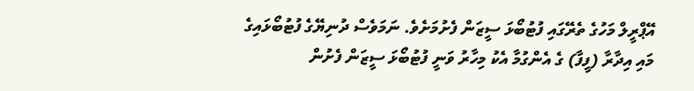އޭޕްރީލް މަހުގެ ތެރޭގައި ފުޓުބޯޅަ ސީޒަން ފެށުމަށެވެ. ނަމަވެސް ދުނިޔޭގެ ފުޓުބޯޅައިގެ މައި އިދާރާ (ފީފާ) ގެ އެންގުމާ އެކު މިހާރު ވަނީ ފުޓުބޯޅަ ސީޒަން ފެށުން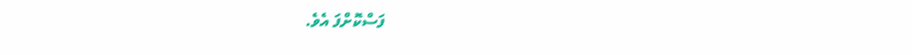ފަސްކޮށްފަ އެވެ.